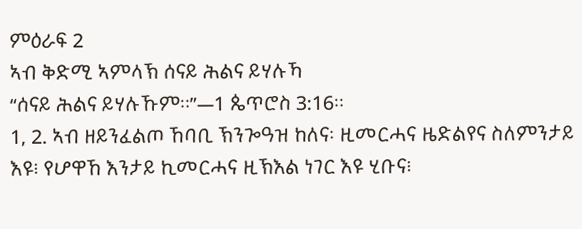ምዕራፍ 2
ኣብ ቅድሚ ኣምላኽ ሰናይ ሕልና ይሃሉኻ
“ሰናይ ሕልና ይሃሉኹም።”—1 ጴጥሮስ 3:16።
1, 2. ኣብ ዘይንፈልጦ ኸባቢ ኽንጐዓዝ ከለና፡ ዚመርሓና ዜድልየና ስለምንታይ እዩ፧ የሆዋኸ እንታይ ኪመርሓና ዚኽእል ነገር እዩ ሂቡና፧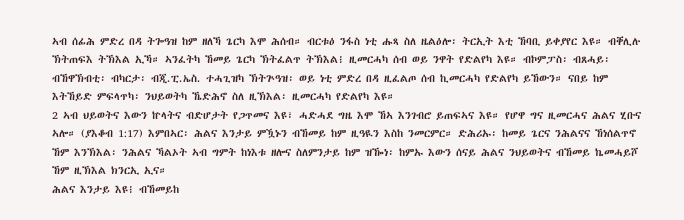ኣብ ሰፊሕ ምድረ በዳ ትጐዓዝ ከም ዘለኻ ጌርካ እሞ ሕሰብ። ብርቱዕ ንፋስ ነቲ ሑጻ ስለ ዜልዕሎ፡ ትርኢት እቲ ኸባቢ ይቀያየር እዩ። ብቐሊሉ ኽትጠፍእ ትኽእል ኢኻ። ኣንፈትካ ኸመይ ጌርካ ኽትፈልጥ ትኽእል፧ ዚመርሓካ ሰብ ወይ ንዋት የድልየካ እዩ። ብኮምፓስ፡ ብጸሓይ፡ ብኸዋኽብቲ፡ ብካርታ፡ ብጂ.ፒ.ኤስ. ተሓጊዝካ ኽትጕዓዝ፡ ወይ ነቲ ምድረ በዳ ዚፈልጦ ሰብ ኪመርሓካ የድልየካ ይኸውን። ናበይ ከም እትኸይድ ምፍላጥካ፡ ንህይወትካ ኼድሕኖ ስለ ዚኽእል፡ ዚመርሓካ የድልየካ እዩ።
2 ኣብ ህይወትና እውን ኵላትና ብድሆታት የጋጥመና እዩ፣ ሓድሓደ ግዜ እሞ ኸኣ እንገብሮ ይጠፍኣና እዩ። የሆዋ ግና ዚመርሓና ሕልና ሂቡና ኣሎ። (ያእቆብ 1:17) እምበኣር፡ ሕልና እንታይ ምዃኑን ብኸመይ ከም ዚዓዪን እስከ ንመርምር። ድሕሪኡ፡ ከመይ ጌርና ንሕልናና ኸነሰልጥኖ ኸም እንኽእል፡ ንሕልና ኻልኦት ኣብ ግምት ከነእቱ ዘሎና ስለምንታይ ከም ዝዀነ፡ ከምኡ እውን ሰናይ ሕልና ንህይወትና ብኸመይ ኬመሓይሾ ኸም ዚኽእል ክንርኢ ኢና።
ሕልና እንታይ እዩ፧ ብኸመይከ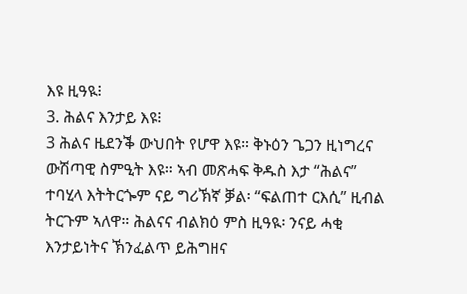እዩ ዚዓዪ፧
3. ሕልና እንታይ እዩ፧
3 ሕልና ዜደንቕ ውህበት የሆዋ እዩ። ቅኑዕን ጌጋን ዚነግረና ውሽጣዊ ስምዒት እዩ። ኣብ መጽሓፍ ቅዱስ እታ “ሕልና” ተባሂላ እትትርጐም ናይ ግሪኽኛ ቓል፡ “ፍልጠተ ርእሲ” ዚብል ትርጉም ኣለዋ። ሕልናና ብልክዕ ምስ ዚዓዪ፡ ንናይ ሓቂ እንታይነትና ኽንፈልጥ ይሕግዘና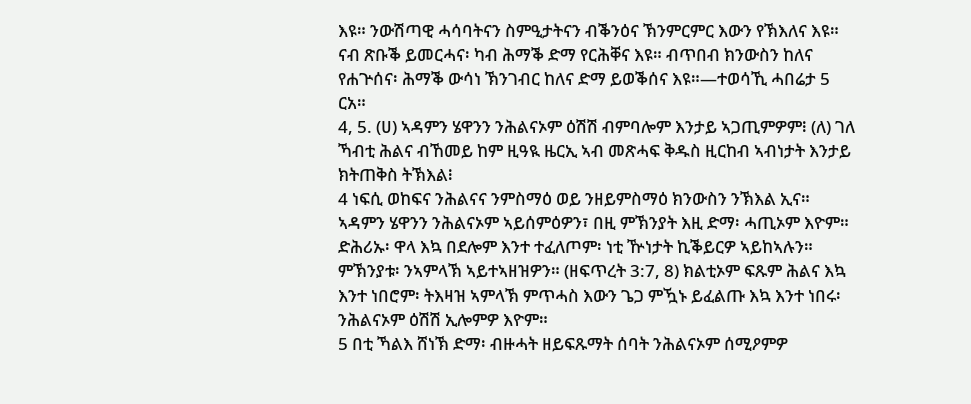እዩ። ንውሽጣዊ ሓሳባትናን ስምዒታትናን ብቕንዕና ኽንምርምር እውን የኽእለና እዩ። ናብ ጽቡቕ ይመርሓና፡ ካብ ሕማቕ ድማ የርሕቐና እዩ። ብጥበብ ክንውስን ከለና የሐጕሰና፡ ሕማቕ ውሳነ ኽንገብር ከለና ድማ ይወቕሰና እዩ።—ተወሳኺ ሓበሬታ 5 ርአ።
4, 5. (ሀ) ኣዳምን ሄዋንን ንሕልናኦም ዕሽሽ ብምባሎም እንታይ ኣጋጢምዎም፧ (ለ) ገለ ኻብቲ ሕልና ብኸመይ ከም ዚዓዪ ዜርኢ ኣብ መጽሓፍ ቅዱስ ዚርከብ ኣብነታት እንታይ ክትጠቅስ ትኽእል፧
4 ነፍሲ ወከፍና ንሕልናና ንምስማዕ ወይ ንዘይምስማዕ ክንውስን ንኽእል ኢና። ኣዳምን ሄዋንን ንሕልናኦም ኣይሰምዕዎን፣ በዚ ምኽንያት እዚ ድማ፡ ሓጢኦም እዮም። ድሕሪኡ፡ ዋላ እኳ በደሎም እንተ ተፈለጦም፡ ነቲ ዅነታት ኪቕይርዎ ኣይከኣሉን። ምኽንያቱ፡ ንኣምላኽ ኣይተኣዘዝዎን። (ዘፍጥረት 3:7, 8) ክልቲኦም ፍጹም ሕልና እኳ እንተ ነበሮም፡ ትእዛዝ ኣምላኽ ምጥሓስ እውን ጌጋ ምዃኑ ይፈልጡ እኳ እንተ ነበሩ፡ ንሕልናኦም ዕሽሽ ኢሎምዎ እዮም።
5 በቲ ኻልእ ሸነኽ ድማ፡ ብዙሓት ዘይፍጹማት ሰባት ንሕልናኦም ሰሚዖምዎ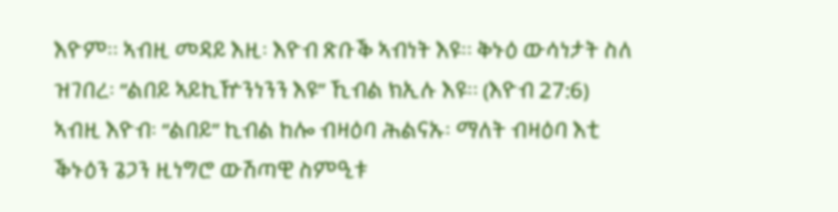እዮም። ኣብዚ መዳይ እዚ፡ እዮብ ጽቡቕ ኣብነት እዩ። ቅኑዕ ውሳነታት ስለ ዝገበረ፡ “ልበይ ኣይኪዅንነንን እዩ” ኺብል ክኢሉ እዩ። (እዮብ 27:6) ኣብዚ እዮብ፡ “ልበይ” ኪብል ከሎ ብዛዕባ ሕልናኡ፡ ማለት ብዛዕባ እቲ ቕኑዕን ጌጋን ዚነግሮ ውሽጣዊ ስምዒቱ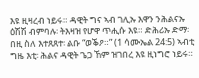እዩ ዚዛረብ ነይሩ። ዳዊት ግና ኣብ ገሊኡ እዋን ንሕልናኡ ዕሽሽ ብምባሉ፡ ትእዛዝ የሆዋ ጥሒሱ እዩ። ድሕሪኡ ድማ፡ በዚ ስለ እተጸጸተ፡ ልቡ “ወቕዖ።” (1 ሳሙኤል 24:5) ኣብቲ ግዜ እቲ፡ ሕልና ዳዊት ጌጋ ኸም ዝገበረ እዩ ዚነግሮ ነይሩ።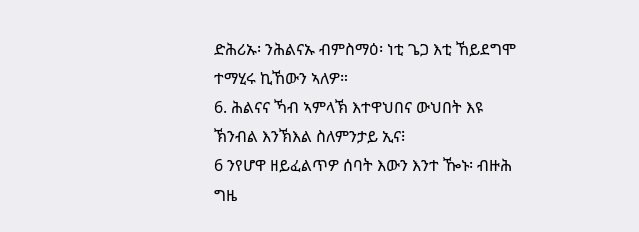ድሕሪኡ፡ ንሕልናኡ ብምስማዕ፡ ነቲ ጌጋ እቲ ኸይደግሞ ተማሂሩ ኪኸውን ኣለዎ።
6. ሕልናና ኻብ ኣምላኽ እተዋህበና ውህበት እዩ ኽንብል እንኽእል ስለምንታይ ኢና፧
6 ንየሆዋ ዘይፈልጥዎ ሰባት እውን እንተ ዀኑ፡ ብዙሕ ግዜ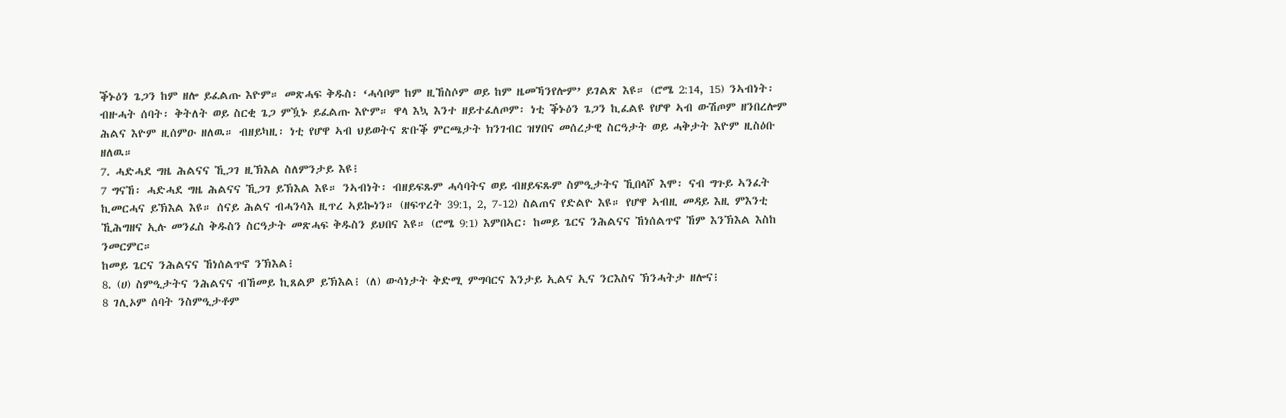ቕኑዕን ጌጋን ከም ዘሎ ይፈልጡ እዮም። መጽሓፍ ቅዱስ፡ ‘ሓሳቦም ከም ዚኸስሶም ወይ ከም ዜመኻንየሎም’ ይገልጽ እዩ። (ሮሜ 2:14, 15) ንኣብነት፡ ብዙሓት ሰባት፡ ቅትለት ወይ ስርቂ ጌጋ ምዃኑ ይፈልጡ እዮም። ዋላ እኳ እንተ ዘይተፈለጦም፡ ነቲ ቕኑዕን ጌጋን ኪፈልዩ የሆዋ ኣብ ውሽጦም ዘንበረሎም ሕልና እዮም ዚሰምዑ ዘለዉ። ብዘይካዚ፡ ነቲ የሆዋ ኣብ ህይወትና ጽቡቕ ምርጫታት ክንገብር ዝሃበና መሰረታዊ ስርዓታት ወይ ሓቅታት እዮም ዚስዕቡ ዘለዉ።
7. ሓድሓደ ግዜ ሕልናና ኺጋገ ዚኽእል ስለምንታይ እዩ፧
7 ግናኸ፡ ሓድሓደ ግዜ ሕልናና ኺጋገ ይኽእል እዩ። ንኣብነት፡ ብዘይፍጹም ሓሳባትና ወይ ብዘይፍጹም ስምዒታትና ኺበላሾ እሞ፡ ናብ ግጉይ ኣንፈት ኪመርሓና ይኽእል እዩ። ሰናይ ሕልና ብሓንሳእ ዚጥረ ኣይኰነን። (ዘፍጥረት 39:1, 2, 7-12) ስልጠና የድልዮ እዩ። የሆዋ ኣብዚ መዳይ እዚ ምእንቲ ኺሕግዘና ኢሉ መንፈስ ቅዱስን ስርዓታት መጽሓፍ ቅዱስን ይህበና እዩ። (ሮሜ 9:1) እምበኣር፡ ከመይ ጌርና ንሕልናና ኸነሰልጥኖ ኸም እንኽእል እስከ ንመርምር።
ከመይ ጌርና ንሕልናና ኸነሰልጥኖ ንኽእል፧
8. (ሀ) ስምዒታትና ንሕልናና ብኸመይ ኪጸልዎ ይኽእል፧ (ለ) ውሳነታት ቅድሚ ምግባርና እንታይ ኢልና ኢና ንርእስና ኽንሓትታ ዘሎና፧
8 ገሊኦም ሰባት ንስምዒታቶም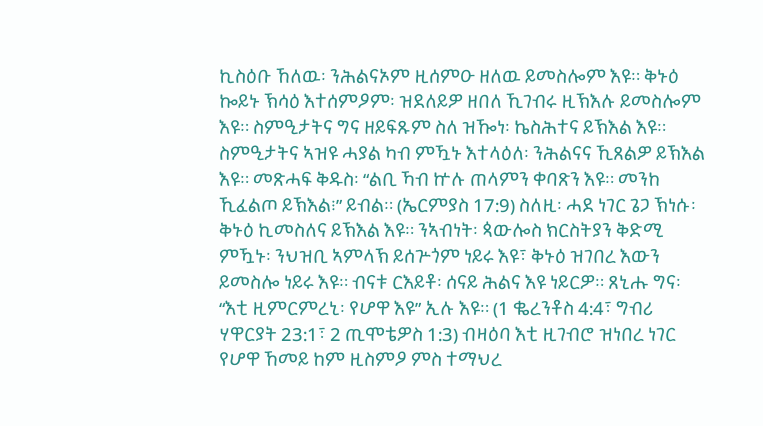ኪስዕቡ ኸለዉ፡ ንሕልናኦም ዚሰምዑ ዘለዉ ይመስሎም እዩ። ቅኑዕ ኰይኑ ኽሳዕ እተሰምዖም፡ ዝደለይዎ ዘበለ ኺገብሩ ዚኽእሉ ይመስሎም እዩ። ስምዒታትና ግና ዘይፍጹም ስለ ዝዀነ፡ ኬስሕተና ይኽእል እዩ። ስምዒታትና ኣዝዩ ሓያል ካብ ምዃኑ እተላዕለ፡ ንሕልናና ኺጸልዎ ይኽእል እዩ። መጽሓፍ ቅዱስ፡ “ልቢ ኻብ ኵሉ ጠላምን ቀባጽን እዩ። መንከ ኺፈልጦ ይኽእል፧” ይብል። (ኤርምያስ 17:9) ስለዚ፡ ሓደ ነገር ጌጋ ኽነሱ፡ ቅኑዕ ኪመስለና ይኽእል እዩ። ንኣብነት፡ ጳውሎስ ክርስትያን ቅድሚ ምዃኑ፡ ንህዝቢ ኣምላኽ ይሰጕጎም ነይሩ እዩ፣ ቅኑዕ ዝገበረ እውን ይመስሎ ነይሩ እዩ። ብናቱ ርእይቶ፡ ሰናይ ሕልና እዩ ነይርዎ። ጸኒሑ ግና፡ “እቲ ዚምርምረኒ፡ የሆዋ እዩ” ኢሉ እዩ። (1 ቈረንቶስ 4:4፣ ግብሪ ሃዋርያት 23:1፣ 2 ጢሞቴዎስ 1:3) ብዛዕባ እቲ ዚገብሮ ዝነበረ ነገር የሆዋ ኸመይ ከም ዚስምዖ ምስ ተማህረ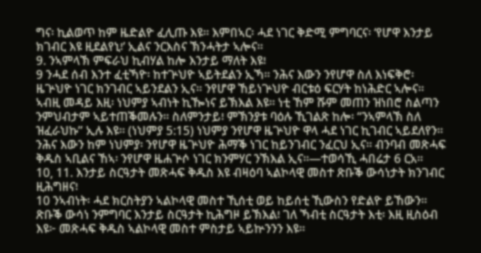ግና፡ ኪልወጥ ከም ዜድልዮ ፈሊጡ እዩ። እምበኣር፡ ሓደ ነገር ቅድሚ ምግባርና፡ ‘የሆዋ እንታይ ክገብር እዩ ዚደልየኒ፧’ ኢልና ንርእስና ኽንሓትታ ኣሎና።
9. ንኣምላኽ ምፍራህ ኪብሃል ከሎ እንታይ ማለት እዩ፧
9 ንሓደ ሰብ እንተ ፈቲኻዮ፡ ከተጕህዮ ኣይትደልን ኢኻ። ንሕና እውን ንየሆዋ ስለ እነፍቅሮ፡ ዜጕህዮ ነገር ክንገብር ኣይንደልን ኢና። ንየሆዋ ኸይነጕህዮ ብርቱዕ ፍርሃት ከነሕድር ኣሎና። ኣብዚ መዳይ እዚ፡ ነህምያ ኣብነት ኪዀነና ይኽእል እዩ። ነቲ ኸም ሹም መጠን ዝነበሮ ስልጣን ንምህብታም ኣይተጠቕመሉን። ስለምንታይ፧ ምኽንያቱ ባዕሉ ኺገልጽ ከሎ፡ “ንኣምላኽ ስለ ዝፈራህኩ” ኢሉ እዩ። (ነህምያ 5:15) ነህምያ ንየሆዋ ዜጕህዮ ዋላ ሓደ ነገር ኪገብር ኣይደለየን። ንሕና እውን ከም ነህምያ፡ ንየሆዋ ዜጕህዮ ሕማቕ ነገር ከይንገብር ንፈርህ ኢና። ብንባብ መጽሓፍ ቅዱስ ኣቢልና ኸኣ፡ ንየሆዋ ዜሐጕሶ ነገር ክንምሃር ንኽእል ኢና።—ተወሳኺ ሓበሬታ 6 ርአ።
10, 11. እንታይ ስርዓታት መጽሓፍ ቅዱስ እዩ ብዛዕባ ኣልኮላዊ መስተ ጽቡቕ ውሳነታት ክንገብር ዚሕግዘና፧
10 ንኣብነት፡ ሓደ ክርስትያን ኣልኮላዊ መስተ ኺሰቲ ወይ ከይሰቲ ኺውስን የድልዮ ይኸውን። ጽቡቕ ውሳነ ንምግባር እንታይ ስርዓታት ኪሕግዞ ይኽእል፧ ገለ ኻብቲ ስርዓታት እቲ፡ እዚ ዚስዕብ እዩ፦ መጽሓፍ ቅዱስ ኣልኮላዊ መስተ ምስታይ ኣይኵንንን እዩ።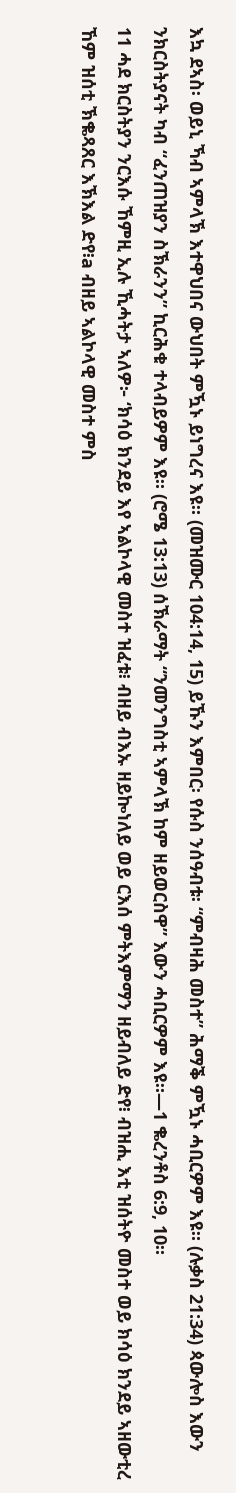እኳ ደኣስ፡ ወይኒ ኻብ ኣምላኽ እተዋህበና ውህበት ምዃኑ ይነግረና እዩ። (መዝሙር 104:14, 15) ይኹን እምበር፡ የሱስ ንሰዓብቱ፡ “ምብዛሕ መስተ” ሕማቕ ምዃኑ ሓቢርዎም እዩ። (ሉቃስ 21:34) ጳውሎስ እውን ንክርስትያናት ካብ “ፈንጠዝያን ስኽራንን” ኪርሕቁ ተላብይዎም እዩ። (ሮሜ 13:13) ሰኽራማት “ንመንግስቲ ኣምላኽ ከም ዘይወርስዋ” እውን ሓቢርዎም እዩ።—1 ቈረንቶስ 6:9, 10።
11 ሓደ ክርስትያን ንርእሱ ኸምዚ ኢሉ ኺሓትታ ኣለዎ፦ ‘ክሳዕ ክንደይ እየ ኣልኮላዊ መስተ ዝፈቱ፧ ብዘይ ብእኡ ዘይኰነለይ ወይ ርእሰ ምትእምማን ዘይብለይ ድየ፧ ብዝሒ እቲ ዝሰትዮ መስተ ወይ ክሳዕ ክንደይ ኣዘውቲረ ኸም ዝሰቲ ኽቈጻጸር እኽእል ድየ፧a ብዘይ ኣልኮላዊ መስተ ምስ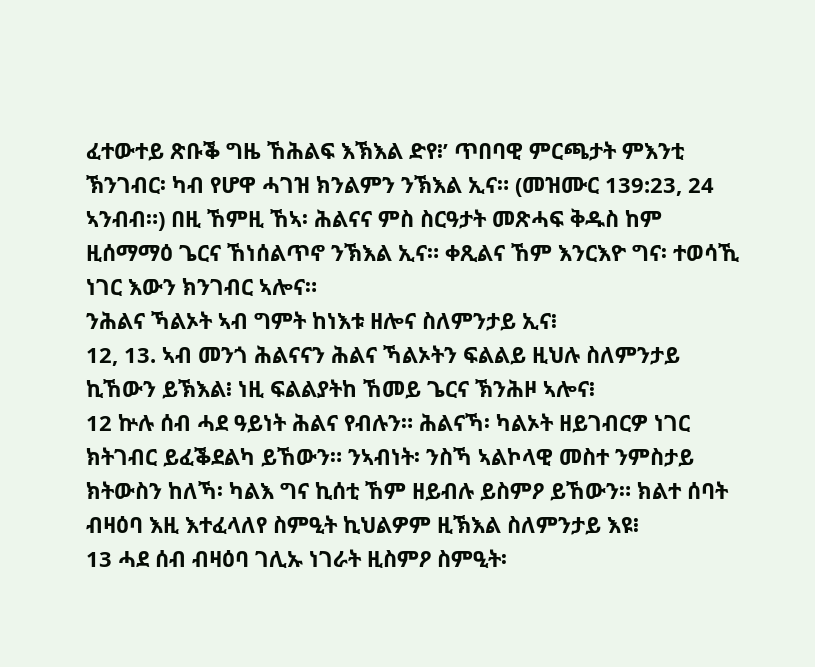ፈተውተይ ጽቡቕ ግዜ ኸሕልፍ እኽእል ድየ፧’ ጥበባዊ ምርጫታት ምእንቲ ኽንገብር፡ ካብ የሆዋ ሓገዝ ክንልምን ንኽእል ኢና። (መዝሙር 139:23, 24 ኣንብብ።) በዚ ኸምዚ ኸኣ፡ ሕልናና ምስ ስርዓታት መጽሓፍ ቅዱስ ከም ዚሰማማዕ ጌርና ኸነሰልጥኖ ንኽእል ኢና። ቀጺልና ኸም እንርእዮ ግና፡ ተወሳኺ ነገር እውን ክንገብር ኣሎና።
ንሕልና ኻልኦት ኣብ ግምት ከነእቱ ዘሎና ስለምንታይ ኢና፧
12, 13. ኣብ መንጎ ሕልናናን ሕልና ኻልኦትን ፍልልይ ዚህሉ ስለምንታይ ኪኸውን ይኽእል፧ ነዚ ፍልልያትከ ኸመይ ጌርና ኽንሕዞ ኣሎና፧
12 ኵሉ ሰብ ሓደ ዓይነት ሕልና የብሉን። ሕልናኻ፡ ካልኦት ዘይገብርዎ ነገር ክትገብር ይፈቕደልካ ይኸውን። ንኣብነት፡ ንስኻ ኣልኮላዊ መስተ ንምስታይ ክትውስን ከለኻ፡ ካልእ ግና ኪሰቲ ኸም ዘይብሉ ይስምዖ ይኸውን። ክልተ ሰባት ብዛዕባ እዚ እተፈላለየ ስምዒት ኪህልዎም ዚኽእል ስለምንታይ እዩ፧
13 ሓደ ሰብ ብዛዕባ ገሊኡ ነገራት ዚስምዖ ስምዒት፡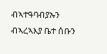ብኣተዓባብያኡን ብኣረኣእያ ቤተ ሰቡን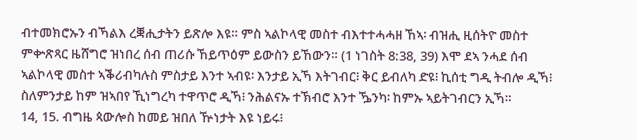ብተመክሮኡን ብኻልእ ረቛሒታትን ይጽሎ እዩ። ምስ ኣልኮላዊ መስተ ብእተተሓሓዘ ኸኣ፡ ብዝሒ ዚሰትዮ መስተ ምቍጽጻር ዜሸግሮ ዝነበረ ሰብ ጠሪሱ ኸይጥዕም ይውስን ይኸውን። (1 ነገስት 8:38, 39) እሞ ደኣ ንሓደ ሰብ ኣልኮላዊ መስተ ኣቕሪብካሉስ ምስታይ እንተ ኣብዩ፡ እንታይ ኢኻ እትገብር፧ ቅር ይብለካ ድዩ፧ ኪሰቲ ግዲ ትብሎ ዲኻ፧ ስለምንታይ ከም ዝኣበየ ኺነግረካ ተዋጥሮ ዲኻ፧ ንሕልናኡ ተኽብሮ እንተ ዄንካ፡ ከምኡ ኣይትገብርን ኢኻ።
14, 15. ብግዜ ጳውሎስ ከመይ ዝበለ ዅነታት እዩ ነይሩ፧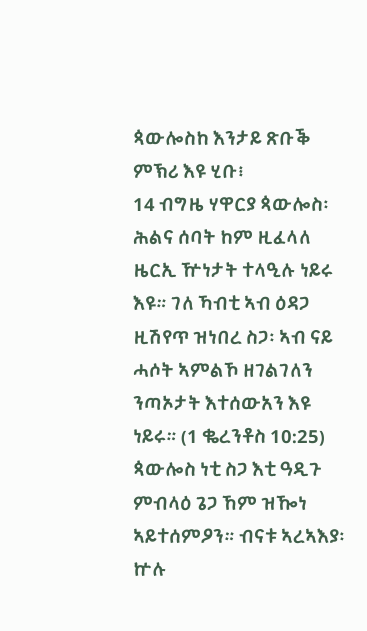ጳውሎስከ እንታይ ጽቡቕ ምኽሪ እዩ ሂቡ፧
14 ብግዜ ሃዋርያ ጳውሎስ፡ ሕልና ሰባት ከም ዚፈላለ ዜርኢ ዅነታት ተላዒሉ ነይሩ እዩ። ገለ ኻብቲ ኣብ ዕዳጋ ዚሽየጥ ዝነበረ ስጋ፡ ኣብ ናይ ሓሶት ኣምልኾ ዘገልገለን ንጣኦታት እተሰውአን እዩ ነይሩ። (1 ቈረንቶስ 10:25) ጳውሎስ ነቲ ስጋ እቲ ዓዲጉ ምብላዕ ጌጋ ኸም ዝዀነ ኣይተሰምዖን። ብናቱ ኣረኣእያ፡ ኵሉ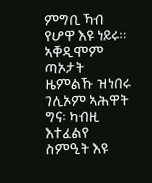ምግቢ ኻብ የሆዋ እዩ ነይሩ። ኣቐዲሞም ጣኦታት ዜምልኹ ዝነበሩ ገሊኦም ኣሕዋት ግና፡ ካብዚ እተፈልየ ስምዒት እዩ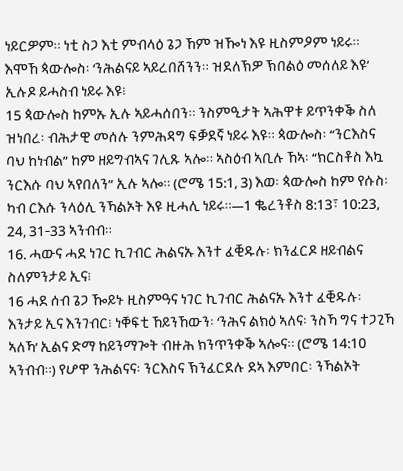ነይርዎም። ነቲ ስጋ እቲ ምብላዕ ጌጋ ኸም ዝዀነ እዩ ዚስምዖም ነይሩ። እሞኸ ጳውሎስ፡ ‘ንሕልናይ ኣይረበሸንን። ዝደለኽዎ ኽበልዕ መሰለይ እዩ’ ኢሉዶ ይሓስብ ነይሩ እዩ፧
15 ጳውሎስ ከምኡ ኢሉ ኣይሓሰበን። ንስምዒታት ኣሕዋቱ ይጥንቀቕ ስለ ዝነበረ፡ ብሕታዊ መሰሉ ንምሕዳግ ፍቓደኛ ነይሩ እዩ። ጳውሎስ፡ “ንርእስና ባህ ከነብል” ከም ዘይግብኣና ገሊጹ ኣሎ። ኣስዕብ ኣቢሉ ኸኣ፡ “ክርስቶስ እኳ ንርእሱ ባህ ኣየበለን” ኢሉ ኣሎ። (ሮሜ 15:1, 3) እወ፡ ጳውሎስ ከም የሱስ፡ ካብ ርእሱ ንላዕሊ ንኻልኦት እዩ ዚሓሊ ነይሩ።—1 ቈረንቶስ 8:13፣ 10:23, 24, 31-33 ኣንብብ።
16. ሓውና ሓደ ነገር ኪገብር ሕልናኡ እንተ ፈቒዱሉ፡ ክንፈርዶ ዘይብልና ስለምንታይ ኢና፧
16 ሓደ ሰብ ጌጋ ዀይኑ ዚስምዓና ነገር ኪገብር ሕልናኡ እንተ ፈቒዱሉ፡ እንታይ ኢና እንገብር፧ ነቐፍቲ ኸይንኸውን፡ ‘ንሕና ልክዕ ኣለና፡ ንስኻ ግና ተጋጊኻ ኣለኻ’ ኢልና ድማ ከይንማጐት ብዙሕ ክንጥንቀቕ ኣሎና። (ሮሜ 14:10 ኣንብብ።) የሆዋ ንሕልናና፡ ንርእስና ኽንፈርደሉ ደኣ እምበር፡ ንኻልኦት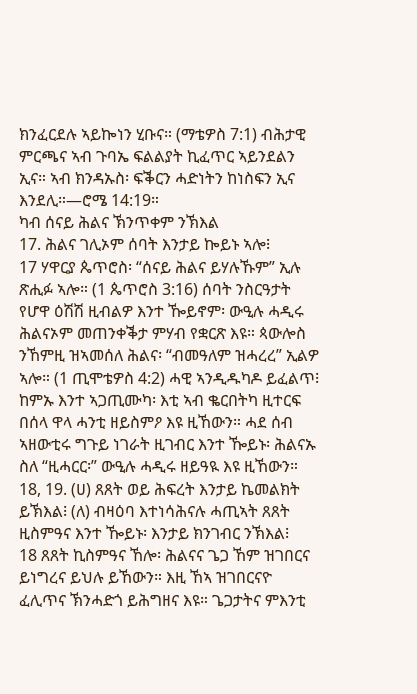ክንፈርደሉ ኣይኰነን ሂቡና። (ማቴዎስ 7:1) ብሕታዊ ምርጫና ኣብ ጉባኤ ፍልልያት ኪፈጥር ኣይንደልን ኢና። ኣብ ክንዳኡስ፡ ፍቕርን ሓድነትን ከነስፍን ኢና እንደሊ።—ሮሜ 14:19።
ካብ ሰናይ ሕልና ኽንጥቀም ንኽእል
17. ሕልና ገሊኦም ሰባት እንታይ ኰይኑ ኣሎ፧
17 ሃዋርያ ጴጥሮስ፡ “ሰናይ ሕልና ይሃሉኹም” ኢሉ ጽሒፉ ኣሎ። (1 ጴጥሮስ 3:16) ሰባት ንስርዓታት የሆዋ ዕሽሽ ዚብልዎ እንተ ዀይኖም፡ ውዒሉ ሓዲሩ ሕልናኦም መጠንቀቕታ ምሃብ የቋርጽ እዩ። ጳውሎስ ንኸምዚ ዝኣመሰለ ሕልና፡ “ብመዓለም ዝሓረረ” ኢልዎ ኣሎ። (1 ጢሞቴዎስ 4:2) ሓዊ ኣንዲዱካዶ ይፈልጥ፧ ከምኡ እንተ ኣጋጢሙካ፡ እቲ ኣብ ቈርበትካ ዚተርፍ በሰላ ዋላ ሓንቲ ዘይስምዖ እዩ ዚኸውን። ሓደ ሰብ ኣዘውቲሩ ግጉይ ነገራት ዚገብር እንተ ዀይኑ፡ ሕልናኡ ስለ “ዚሓርር፡” ውዒሉ ሓዲሩ ዘይዓዪ እዩ ዚኸውን።
18, 19. (ሀ) ጸጸት ወይ ሕፍረት እንታይ ኬመልክት ይኽእል፧ (ለ) ብዛዕባ እተነሳሕናሉ ሓጢኣት ጸጸት ዚስምዓና እንተ ዀይኑ፡ እንታይ ክንገብር ንኽእል፧
18 ጸጸት ኪስምዓና ኸሎ፡ ሕልናና ጌጋ ኸም ዝገበርና ይነግረና ይህሉ ይኸውን። እዚ ኸኣ ዝገበርናዮ ፈሊጥና ኽንሓድጎ ይሕግዘና እዩ። ጌጋታትና ምእንቲ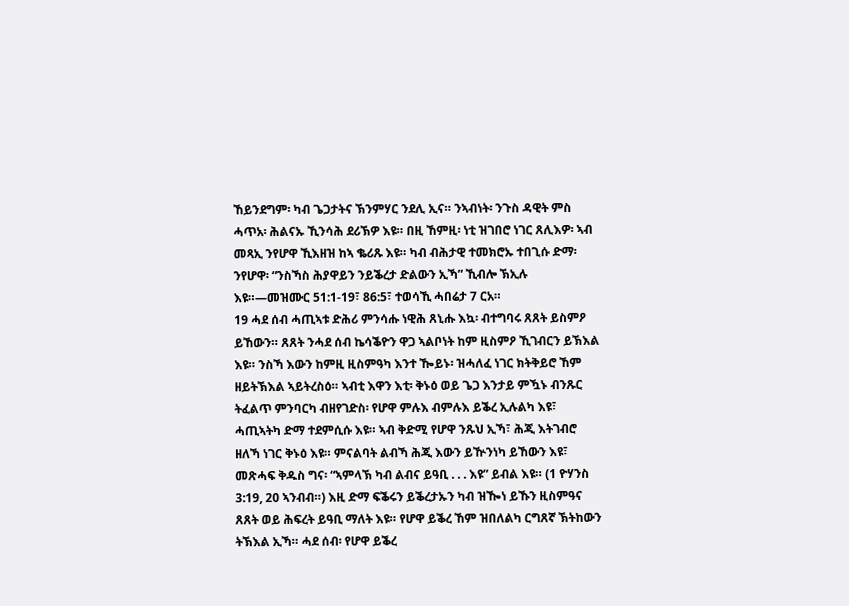ኸይንደግም፡ ካብ ጌጋታትና ኽንምሃር ንደሊ ኢና። ንኣብነት፡ ንጉስ ዳዊት ምስ ሓጥአ፡ ሕልናኡ ኺንሳሕ ደሪኽዎ እዩ። በዚ ኸምዚ፡ ነቲ ዝገበሮ ነገር ጸሊእዎ፡ ኣብ መጻኢ ንየሆዋ ኺእዘዝ ከኣ ቈሪጹ እዩ። ካብ ብሕታዊ ተመክሮኡ ተበጊሱ ድማ፡ ንየሆዋ፡ “ንስኻስ ሕያዋይን ንይቕረታ ድልውን ኢኻ” ኺብሎ ኽኢሉ እዩ።—መዝሙር 51:1-19፣ 86:5፣ ተወሳኺ ሓበሬታ 7 ርአ።
19 ሓደ ሰብ ሓጢኣቱ ድሕሪ ምንሳሑ ነዊሕ ጸኒሑ እኳ፡ ብተግባሩ ጸጸት ይስምዖ ይኸውን። ጸጸት ንሓደ ሰብ ኬሳቕዮን ዋጋ ኣልቦነት ከም ዚስምዖ ኺገብርን ይኽእል እዩ። ንስኻ እውን ከምዚ ዚስምዓካ እንተ ዀይኑ፡ ዝሓለፈ ነገር ክትቅይሮ ኸም ዘይትኽእል ኣይትረስዕ። ኣብቲ እዋን እቲ፡ ቅኑዕ ወይ ጌጋ እንታይ ምዃኑ ብንጹር ትፈልጥ ምንባርካ ብዘየገድስ፡ የሆዋ ምሉእ ብምሉእ ይቕረ ኢሉልካ እዩ፣ ሓጢኣትካ ድማ ተደምሲሱ እዩ። ኣብ ቅድሚ የሆዋ ንጹህ ኢኻ፣ ሕጂ እትገብሮ ዘለኻ ነገር ቅኑዕ እዩ። ምናልባት ልብኻ ሕጂ እውን ይዅንነካ ይኸውን እዩ፣ መጽሓፍ ቅዱስ ግና፡ “ኣምላኽ ካብ ልብና ይዓቢ . . . እዩ” ይብል እዩ። (1 ዮሃንስ 3:19, 20 ኣንብብ።) እዚ ድማ ፍቕሩን ይቕረታኡን ካብ ዝዀነ ይኹን ዚስምዓና ጸጸት ወይ ሕፍረት ይዓቢ ማለት እዩ። የሆዋ ይቕረ ኸም ዝበለልካ ርግጸኛ ኽትከውን ትኽእል ኢኻ። ሓደ ሰብ፡ የሆዋ ይቕረ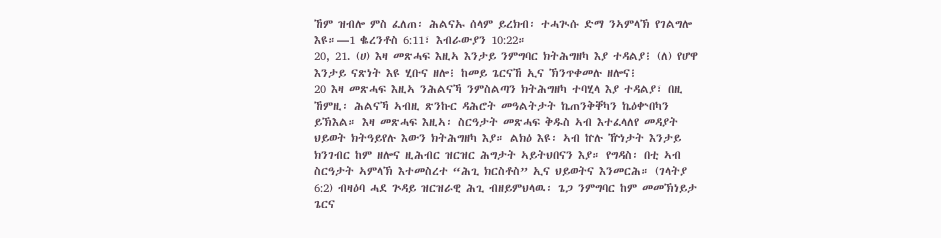ኸም ዝብሎ ምስ ፈለጠ፡ ሕልናኡ ሰላም ይረክብ፡ ተሓጒሱ ድማ ንኣምላኽ የገልግሎ እዩ።—1 ቈረንቶስ 6:11፣ እብራውያን 10:22።
20, 21. (ሀ) እዛ መጽሓፍ እዚኣ እንታይ ንምግባር ክትሕግዘካ እያ ተዳልያ፧ (ለ) የሆዋ እንታይ ናጽነት እዩ ሂቡና ዘሎ፧ ከመይ ጌርናኸ ኢና ኽንጥቀመሉ ዘሎና፧
20 እዛ መጽሓፍ እዚኣ ንሕልናኻ ንምስልጣን ክትሕግዘካ ተባሂላ እያ ተዳልያ፣ በዚ ኸምዚ፡ ሕልናኻ ኣብዚ ጽንኩር ዳሕሮት መዓልትታት ኬጠንቅቐካን ኬዕቍበካን ይኽእል። እዛ መጽሓፍ እዚኣ፡ ስርዓታት መጽሓፍ ቅዱስ ኣብ እተፈላለየ መዳያት ህይወት ክትዓይየሉ እውን ክትሕግዘካ እያ። ልክዕ እዩ፡ ኣብ ኵሉ ዅነታት እንታይ ክንገብር ከም ዘሎና ዚሕብር ዝርዝር ሕግታት ኣይትህበናን እያ። የግዳስ፡ በቲ ኣብ ስርዓታት ኣምላኽ እተመስረተ “ሕጊ ክርስቶስ” ኢና ህይወትና እንመርሕ። (ገላትያ 6:2) ብዛዕባ ሓደ ጕዳይ ዝርዝራዊ ሕጊ ብዘይምህላዉ፡ ጌጋ ንምግባር ከም መመኽነይታ ጌርና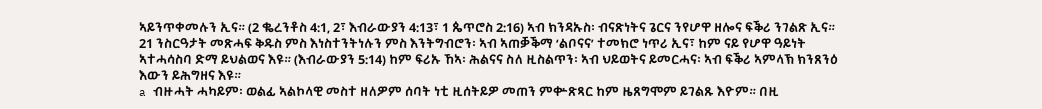ኣይንጥቀመሉን ኢና። (2 ቈረንቶስ 4:1, 2፣ እብራውያን 4:13፣ 1 ጴጥሮስ 2:16) ኣብ ክንዳኡስ፡ ብናጽነትና ጌርና ንየሆዋ ዘሎና ፍቕሪ ንገልጽ ኢና።
21 ንስርዓታት መጽሓፍ ቅዱስ ምስ እነስተንትነሉን ምስ እንትግብሮን፡ ኣብ ኣጠቓቕማ ‘ልቦናና’ ተመክሮ ነጥሪ ኢና፣ ከም ናይ የሆዋ ዓይነት ኣተሓሳስባ ድማ ይህልወና እዩ። (እብራውያን 5:14) ከም ፍሪኡ ኸኣ፡ ሕልናና ስለ ዚስልጥን፡ ኣብ ህይወትና ይመርሓና፡ ኣብ ፍቕሪ ኣምላኽ ክንጸንዕ እውን ይሕግዘና እዩ።
a ብዙሓት ሓካይም፡ ወልፊ ኣልኮላዊ መስተ ዘለዎም ሰባት ነቲ ዚሰትይዎ መጠን ምቍጽጻር ከም ዜጸግሞም ይገልጹ እዮም። በዚ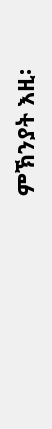ምኽንያት እዚ፡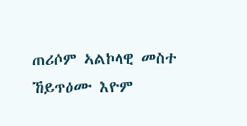ጠሪሶም ኣልኮላዊ መስተ ኸይጥዕሙ እዮም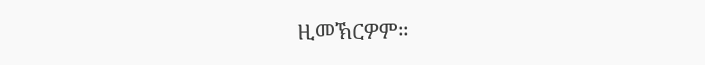ዚመኽርዎም።